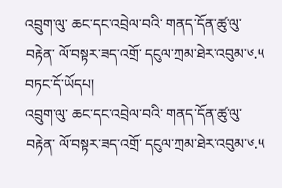འབྲུག་ལུ་ ཆང་དང་འབྲེལ་བའི་ གནད་དོན་ཚུ་ལུ་བརྟེན་ ལོ་བསྟར་ཟད་འགྲོ་ དངུལ་ཀྲམ་ཐེར་འབུམ་༦.༥ བཏང་དོ་ཡོདཔ།
འབྲུག་ལུ་ ཆང་དང་འབྲེལ་བའི་ གནད་དོན་ཚུ་ལུ་བརྟེན་ ལོ་བསྟར་ཟད་འགྲོ་ དངུལ་ཀྲམ་ཐེར་འབུམ་༦.༥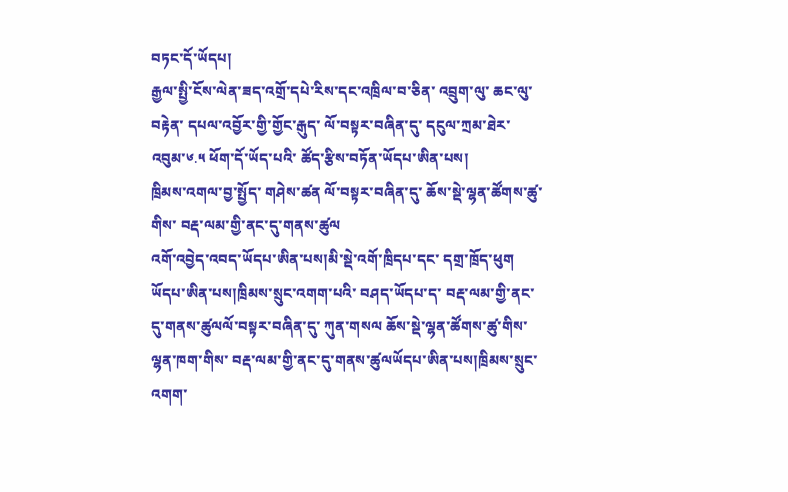བཏང་དོ་ཡོདཔ།
རྒྱལ་སྤྱི་ངོས་ལེན་ཟད་འགྲོ་དཔེ་རིས་དང་འཁྲིལ་བ་ཅིན་ འབྲུག་ལུ་ ཆང་ལུ་བརྟེན་ དཔལ་འབྱོར་གྱི་གྱོང་རྒུད་ ལོ་བསྟར་བཞིན་དུ་ དངུལ་ཀྲམ་ཐེར་འབུམ་༦.༥ ཕོག་དོ་ཡོད་པའི་ ཚོད་རྩིས་བཏོན་ཡོདཔ་ཨིན་པས།
ཁྲིམས་འགལ་བྱ་སྤྱོད་ གཤེས་ཚན ལོ་བསྟར་བཞིན་དུ་ ཆོས་སྡེ་ལྷན་ཚོགས་ཚུ་གིས་ བརྡ་ལམ་གྱི་ནང་དུ་གནས་ཚུལ
འགོ་འབྱེད་འབད་ཡོདཔ་ཨིན་པས།མི་སྡེ་འགོ་ཁྲིདཔ་དང་ དགྲ་ཁྲོད་ཕུག ཡོདཔ་ཨིན་པས།ཁྲིམས་སྲུང་འགག་པའི་ བཤད་ཡོདཔ་ད་ བརྡ་ལམ་གྱི་ནང་དུ་གནས་ཚུལལོ་བསྟར་བཞིན་དུ་ ཀུན་གསལ ཆོས་སྡེ་ལྷན་ཚོགས་ཚུ་གིས་ ལྷན་ཁག་གིས་ བརྡ་ལམ་གྱི་ནང་དུ་གནས་ཚུལཡོདཔ་ཨིན་པས།ཁྲིམས་སྲུང་འགག་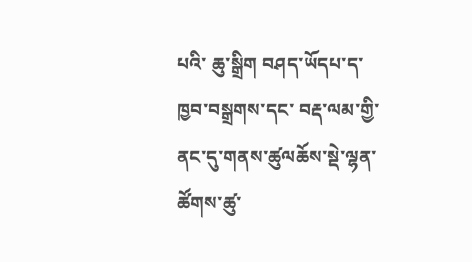པའི་ ཆུ་སྒྲིག བཤད་ཡོདཔ་ད་ ཁྱབ་བསྒྲགས་དང་ བརྡ་ལམ་གྱི་ནང་དུ་གནས་ཚུལཆོས་སྡེ་ལྷན་ཚོགས་ཚུ་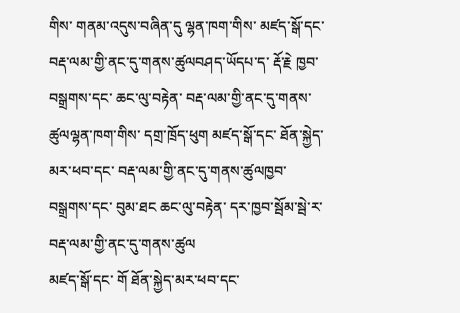གིས་ གནམ་འདུས་བཞིན་དུ ལྷན་ཁག་གིས་ མཛད་སྒོ་དང་ བརྡ་ལམ་གྱི་ནང་དུ་གནས་ཚུལབཤད་ཡོདཔ་ད་ རྡོ་རྗེ ཁྱབ་བསྒྲགས་དང་ ཆང་ལུ་བརྟེན་ བརྡ་ལམ་གྱི་ནང་དུ་གནས་ཚུལལྷན་ཁག་གིས་ དགྲ་ཁྲོད་ཕུག མཛད་སྒོ་དང་ ཐོན་སྐྱེད་མར་ཕབ་དང་ བརྡ་ལམ་གྱི་ནང་དུ་གནས་ཚུལཁྱབ་བསྒྲགས་དང་ བུམ་ཐང ཆང་ལུ་བརྟེན་ དར་ཁྱབ་སྦོམ་སྦེ་ར་ བརྡ་ལམ་གྱི་ནང་དུ་གནས་ཚུལ
མཛད་སྒོ་དང་ གོ ཐོན་སྐྱེད་མར་ཕབ་དང་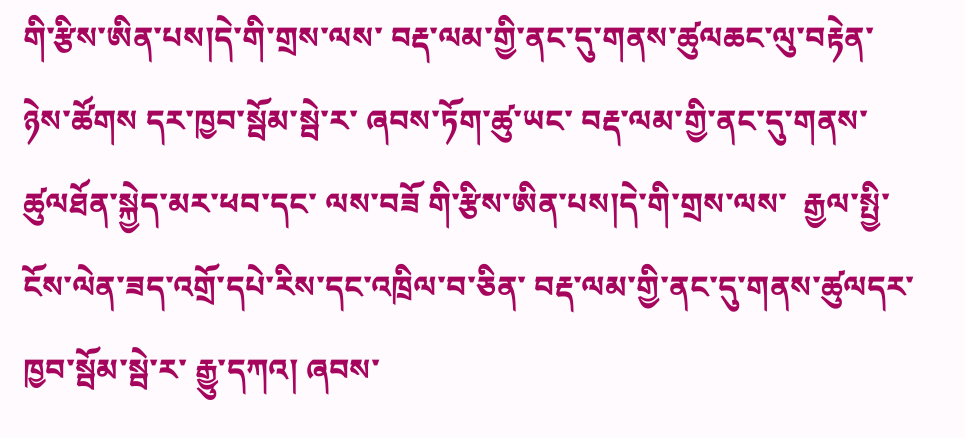གི་རྩིས་ཨིན་པས།དེ་གི་གྲས་ལས་ བརྡ་ལམ་གྱི་ནང་དུ་གནས་ཚུལཆང་ལུ་བརྟེན་ ཉེས་ཚོགས དར་ཁྱབ་སྦོམ་སྦེ་ར་ ཞབས་ཏོག་ཚུ་ཡང་ བརྡ་ལམ་གྱི་ནང་དུ་གནས་ཚུལཐོན་སྐྱེད་མར་ཕབ་དང་ ལས་བཟོ གི་རྩིས་ཨིན་པས།དེ་གི་གྲས་ལས་  རྒྱལ་སྤྱི་ངོས་ལེན་ཟད་འགྲོ་དཔེ་རིས་དང་འཁྲིལ་བ་ཅིན་ བརྡ་ལམ་གྱི་ནང་དུ་གནས་ཚུལདར་ཁྱབ་སྦོམ་སྦེ་ར་ རྒྱུ་དཀའ། ཞབས་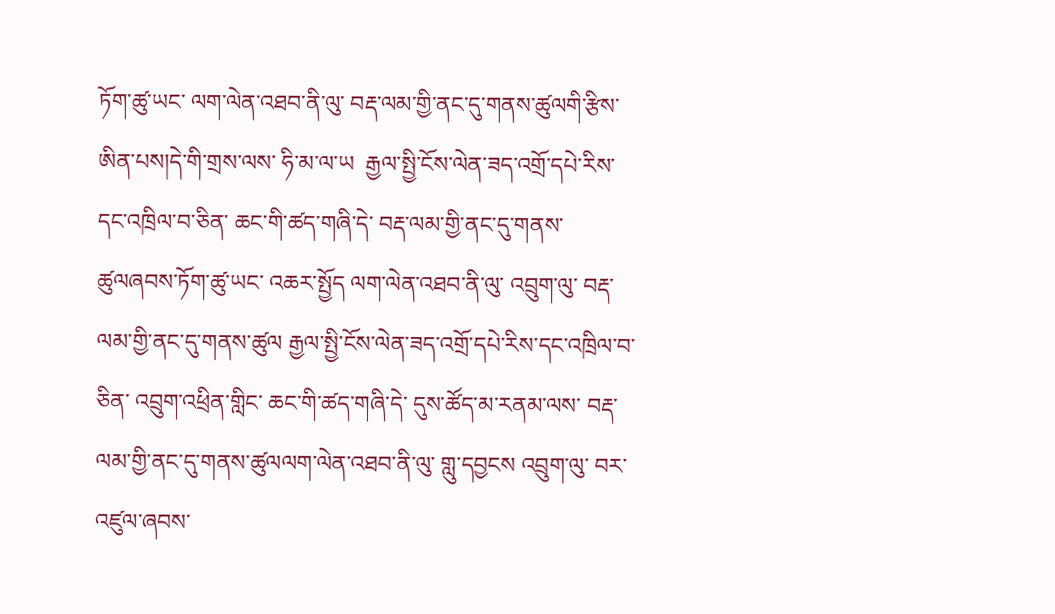ཏོག་ཚུ་ཡང་ ལག་ལེན་འཐབ་ནི་ལུ་ བརྡ་ལམ་གྱི་ནང་དུ་གནས་ཚུལགི་རྩིས་ཨིན་པས།དེ་གི་གྲས་ལས་ ཧི་མ་ལ་ཡ  རྒྱལ་སྤྱི་ངོས་ལེན་ཟད་འགྲོ་དཔེ་རིས་དང་འཁྲིལ་བ་ཅིན་ ཆང་གི་ཚད་གཞི་དེ་ བརྡ་ལམ་གྱི་ནང་དུ་གནས་ཚུལཞབས་ཏོག་ཚུ་ཡང་ འཆར་སྤྱོད ལག་ལེན་འཐབ་ནི་ལུ་ འབྲུག་ལུ་ བརྡ་ལམ་གྱི་ནང་དུ་གནས་ཚུལ རྒྱལ་སྤྱི་ངོས་ལེན་ཟད་འགྲོ་དཔེ་རིས་དང་འཁྲིལ་བ་ཅིན་ འབྲུག་འཕྲིན་གླིང་ ཆང་གི་ཚད་གཞི་དེ་ དུས་ཚོད་མ་རནམ་ལས་ བརྡ་ལམ་གྱི་ནང་དུ་གནས་ཚུལལག་ལེན་འཐབ་ནི་ལུ་ གླུ་དབྱངས འབྲུག་ལུ་ བར་འཛུལ་ཞབས་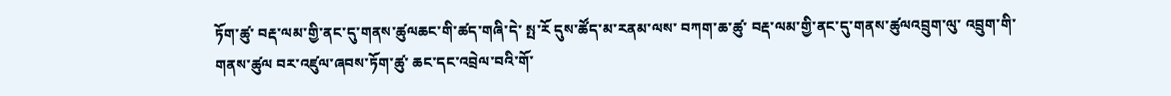ཏོག་ཚུ་ བརྡ་ལམ་གྱི་ནང་དུ་གནས་ཚུལཆང་གི་ཚད་གཞི་དེ་ སྤ་རོ དུས་ཚོད་མ་རནམ་ལས་ བཀག་ཆ་ཚུ་ བརྡ་ལམ་གྱི་ནང་དུ་གནས་ཚུལའབྲུག་ལུ་ འབྲུག་གི་གནས་ཚུལ བར་འཛུལ་ཞབས་ཏོག་ཚུ་ ཆང་དང་འབྲེལ་བའི་གོ་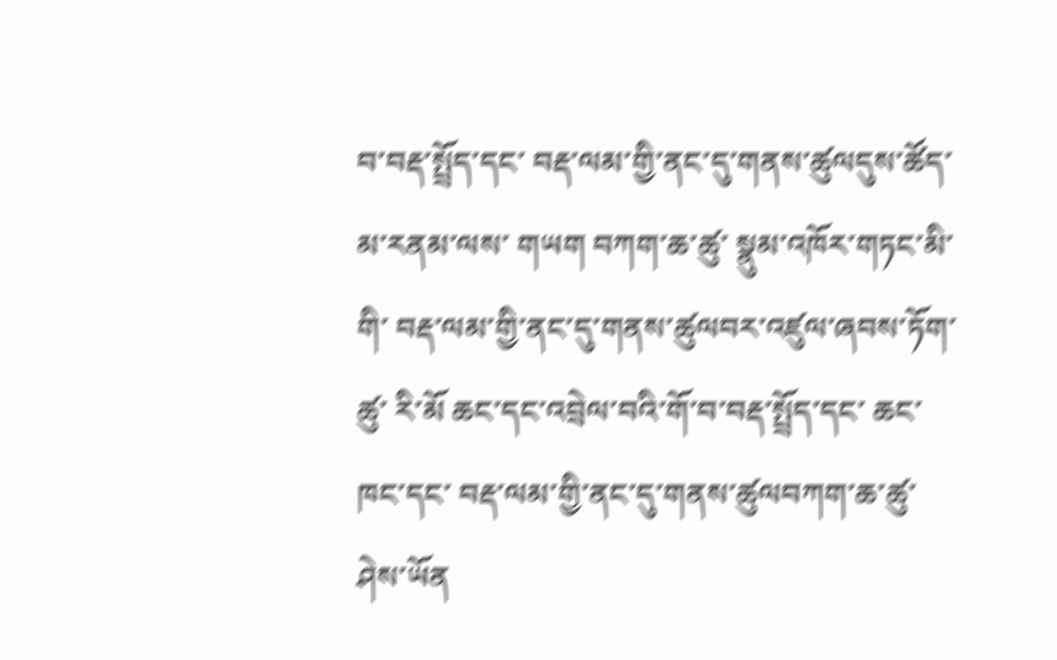བ་བརྡ་སྤྲོད་དང་ བརྡ་ལམ་གྱི་ནང་དུ་གནས་ཚུལདུས་ཚོད་མ་རནམ་ལས་ གཡག བཀག་ཆ་ཚུ་ སྣུམ་འཁོར་གཏང་མི་གི་ བརྡ་ལམ་གྱི་ནང་དུ་གནས་ཚུལབར་འཛུལ་ཞབས་ཏོག་ཚུ་ རི་མོ ཆང་དང་འབྲེལ་བའི་གོ་བ་བརྡ་སྤྲོད་དང་ ཆང་ཁང་དང་ བརྡ་ལམ་གྱི་ནང་དུ་གནས་ཚུལབཀག་ཆ་ཚུ་ ཤེས་ཡོན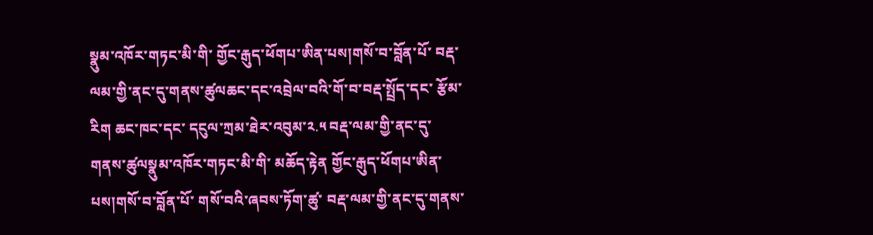སྣུམ་འཁོར་གཏང་མི་གི་ གྱོང་རྒུད་ཕོགཔ་ཨིན་པས།གསོ་བ་བློན་པོ་ བརྡ་ལམ་གྱི་ནང་དུ་གནས་ཚུལཆང་དང་འབྲེལ་བའི་གོ་བ་བརྡ་སྤྲོད་དང་ རྩོམ་རིག ཆང་ཁང་དང་ དངུལ་ཀྲམ་ཐེར་འབུམ་༢.༥ བརྡ་ལམ་གྱི་ནང་དུ་གནས་ཚུལསྣུམ་འཁོར་གཏང་མི་གི་ མཆོད་རྟེན གྱོང་རྒུད་ཕོགཔ་ཨིན་པས།གསོ་བ་བློན་པོ་ གསོ་བའི་ཞབས་ཏོག་ཚུ་ བརྡ་ལམ་གྱི་ནང་དུ་གནས་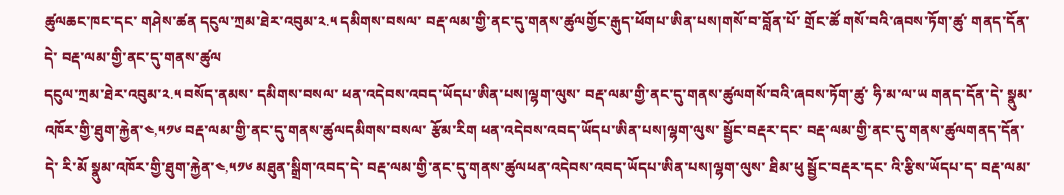ཚུལཆང་ཁང་དང་ གཤེས་ཚན དངུལ་ཀྲམ་ཐེར་འབུམ་༢.༥ དམིགས་བསལ་ བརྡ་ལམ་གྱི་ནང་དུ་གནས་ཚུལགྱོང་རྒུད་ཕོགཔ་ཨིན་པས།གསོ་བ་བློན་པོ་ གྲོང་ཚོ གསོ་བའི་ཞབས་ཏོག་ཚུ་ གནད་དོན་དེ་ བརྡ་ལམ་གྱི་ནང་དུ་གནས་ཚུལ
དངུལ་ཀྲམ་ཐེར་འབུམ་༢.༥ བསོད་ནམས་ དམིགས་བསལ་ ཕན་འདེབས་འབད་ཡོདཔ་ཨིན་པས།ལྷག་ལུས་ བརྡ་ལམ་གྱི་ནང་དུ་གནས་ཚུལགསོ་བའི་ཞབས་ཏོག་ཚུ་ ཧི་མ་ལ་ཡ གནད་དོན་དེ་ སྣུམ་འཁོར་གྱི་ཐུག་རྐྱེན་༤,༥༡༦ བརྡ་ལམ་གྱི་ནང་དུ་གནས་ཚུལདམིགས་བསལ་ རྩོམ་རིག ཕན་འདེབས་འབད་ཡོདཔ་ཨིན་པས།ལྷག་ལུས་ སྦྱོང་བརྡར་དང་ བརྡ་ལམ་གྱི་ནང་དུ་གནས་ཚུལགནད་དོན་དེ་ རི་མོ སྣུམ་འཁོར་གྱི་ཐུག་རྐྱེན་༤,༥༡༦ མཐུན་སྒྲིག་འབད་དེ་ བརྡ་ལམ་གྱི་ནང་དུ་གནས་ཚུལཕན་འདེབས་འབད་ཡོདཔ་ཨིན་པས།ལྷག་ལུས་ ཐིམ་ཕུ སྦྱོང་བརྡར་དང་ འི་རྩིས་ཡོདཔ་ད་ བརྡ་ལམ་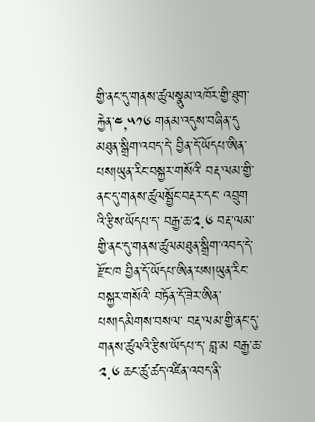གྱི་ནང་དུ་གནས་ཚུལསྣུམ་འཁོར་གྱི་ཐུག་རྐྱེན་༤,༥༡༦ གནམ་འདུས་བཞིན་དུ མཐུན་སྒྲིག་འབད་དེ་ བྱིན་དོ་ཡོདཔ་ཨིན་པས།ཡུན་རིང་བསྐྱར་གསོའི་ བརྡ་ལམ་གྱི་ནང་དུ་གནས་ཚུལསྦྱོང་བརྡར་དང་ འབྲུག འི་རྩིས་ཡོདཔ་ད་ བརྒྱ་ཆ་༢.༦ བརྡ་ལམ་གྱི་ནང་དུ་གནས་ཚུལམཐུན་སྒྲིག་འབད་དེ་ རྫོང་ཁ བྱིན་དོ་ཡོདཔ་ཨིན་པས།ཡུན་རིང་བསྐྱར་གསོའི་ བཏོན་དོ་ཟེར་ཨིན་པས།དམིགས་བསལ་ བརྡ་ལམ་གྱི་ནང་དུ་གནས་ཚུལའི་རྩིས་ཡོདཔ་ད་ བླ་མ བརྒྱ་ཆ་༢.༦ ཆང་ཚུ་ཚད་འཛིན་འབད་ནི་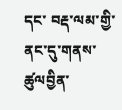དང་ བརྡ་ལམ་གྱི་ནང་དུ་གནས་ཚུལབྱིན་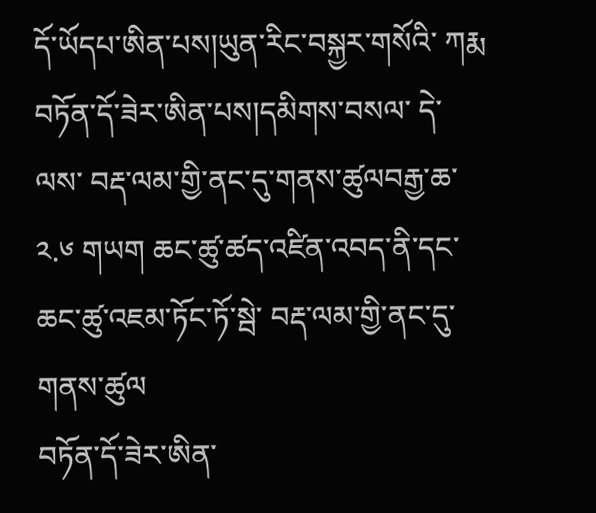དོ་ཡོདཔ་ཨིན་པས།ཡུན་རིང་བསྐྱར་གསོའི་ ཀརྨ བཏོན་དོ་ཟེར་ཨིན་པས།དམིགས་བསལ་ དེ་ལས་ བརྡ་ལམ་གྱི་ནང་དུ་གནས་ཚུལབརྒྱ་ཆ་༢.༦ གཡག ཆང་ཚུ་ཚད་འཛིན་འབད་ནི་དང་ ཆང་ཚུ་འཇམ་ཏོང་ཏོ་སྦེ་ བརྡ་ལམ་གྱི་ནང་དུ་གནས་ཚུལ
བཏོན་དོ་ཟེར་ཨིན་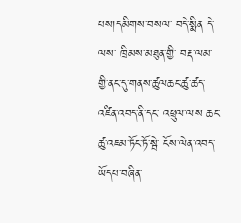པས།དམིགས་བསལ་ བདེ་སྨིན དེ་ལས་ ཁྲིམས་མཐུན་གྱི་ བརྡ་ལམ་གྱི་ནང་དུ་གནས་ཚུལཆང་ཚུ་ཚད་འཛིན་འབད་ནི་དང་ འཕྲུལ་ལས ཆང་ཚུ་འཇམ་ཏོང་ཏོ་སྦེ་ ངོས་ལེན་འབད་ཡོདཔ་བཞིན་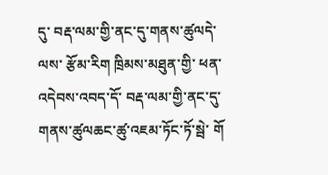དུ་ བརྡ་ལམ་གྱི་ནང་དུ་གནས་ཚུལདེ་ལས་ རྩོམ་རིག ཁྲིམས་མཐུན་གྱི་ ཕན་འདེབས་འབད་དོ་ བརྡ་ལམ་གྱི་ནང་དུ་གནས་ཚུལཆང་ཚུ་འཇམ་ཏོང་ཏོ་སྦེ་ གོ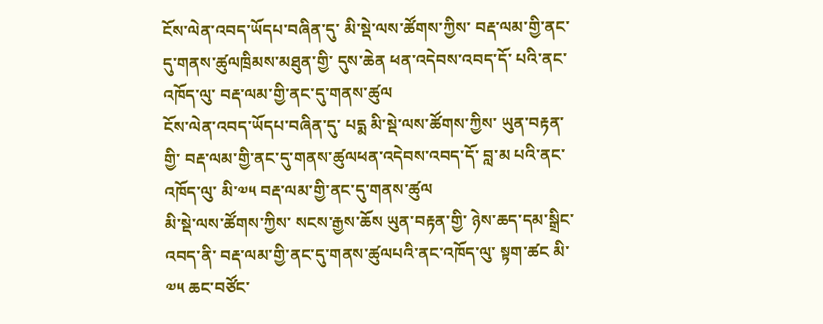ངོས་ལེན་འབད་ཡོདཔ་བཞིན་དུ་ མི་སྡེ་ལས་ཚོགས་ཀྱིས་ བརྡ་ལམ་གྱི་ནང་དུ་གནས་ཚུལཁྲིམས་མཐུན་གྱི་ དུས་ཆེན ཕན་འདེབས་འབད་དོ་ པའི་ནང་འཁོད་ལུ་ བརྡ་ལམ་གྱི་ནང་དུ་གནས་ཚུལ
ངོས་ལེན་འབད་ཡོདཔ་བཞིན་དུ་ པདྨ མི་སྡེ་ལས་ཚོགས་ཀྱིས་ ཡུན་བརྟན་གྱི་ བརྡ་ལམ་གྱི་ནང་དུ་གནས་ཚུལཕན་འདེབས་འབད་དོ་ བླ་མ པའི་ནང་འཁོད་ལུ་ མི་༧༥ བརྡ་ལམ་གྱི་ནང་དུ་གནས་ཚུལ
མི་སྡེ་ལས་ཚོགས་ཀྱིས་ སངས་རྒྱས་ཆོས ཡུན་བརྟན་གྱི་ ཉེས་ཆད་དམ་སྒྲིང་འབད་ནི་ བརྡ་ལམ་གྱི་ནང་དུ་གནས་ཚུལཔའི་ནང་འཁོད་ལུ་ སྟག་ཚང མི་༧༥ ཆང་བཙོང་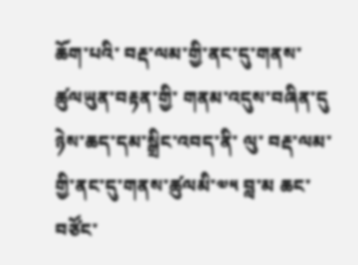ཆོག་པའི་ བརྡ་ལམ་གྱི་ནང་དུ་གནས་ཚུལཡུན་བརྟན་གྱི་ གནམ་འདུས་བཞིན་དུ ཉེས་ཆད་དམ་སྒྲིང་འབད་ནི་ ལུ་ བརྡ་ལམ་གྱི་ནང་དུ་གནས་ཚུལམི་༧༥ བླ་མ ཆང་བཙོང་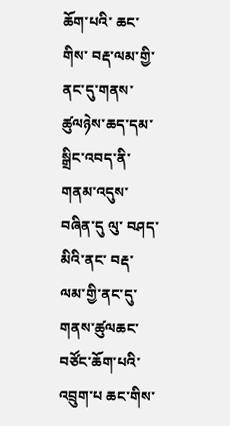ཆོག་པའི་ ཆང་གིས་ བརྡ་ལམ་གྱི་ནང་དུ་གནས་ཚུལཉེས་ཆད་དམ་སྒྲིང་འབད་ནི་ གནམ་འདུས་བཞིན་དུ ལུ་ བཤད་མིའི་ནང་ བརྡ་ལམ་གྱི་ནང་དུ་གནས་ཚུལཆང་བཙོང་ཆོག་པའི་ འབྲུག་པ ཆང་གིས་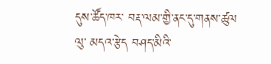དུས་ཚོད་ཁར་ བརྡ་ལམ་གྱི་ནང་དུ་གནས་ཚུལ
ལུ་ མདའ་རྩེད བཤད་མིའི་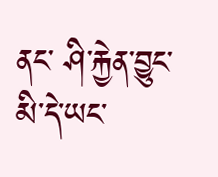ནང་ ཤི་རྐྱེན་བྱུང་མི་དེ་ཡང་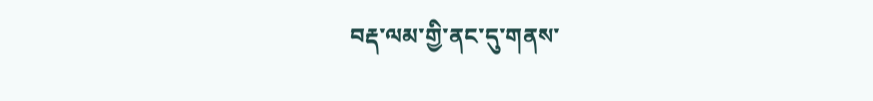བརྡ་ལམ་གྱི་ནང་དུ་གནས་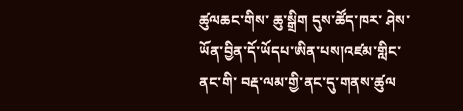ཚུལཆང་གིས་ ཆུ་སྒྲིག དུས་ཚོད་ཁར་ ཤེས་ཡོན་བྱིན་དོ་ཡོདཔ་ཨིན་པས།འཛམ་གླིང་ནང་གི་ བརྡ་ལམ་གྱི་ནང་དུ་གནས་ཚུལ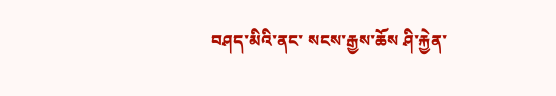བཤད་མིའི་ནང་ སངས་རྒྱས་ཆོས ཤི་རྐྱེན་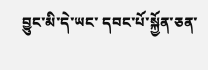བྱུང་མི་དེ་ཡང་ དབང་པོ་སྐྱོན་ཅན་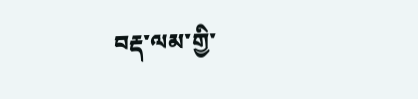བརྡ་ལམ་གྱི་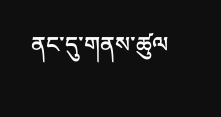ནང་དུ་གནས་ཚུལ